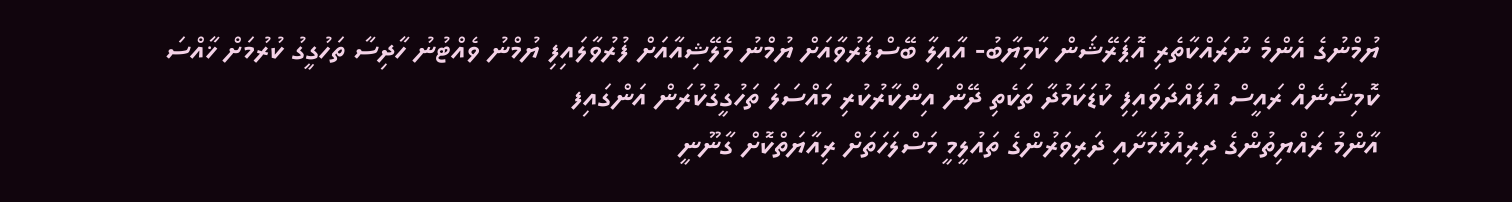ޔުމްނުގެ އެންމެ ނުރައްކާތެރި އޮޕަރޭޝަން ކާމިޔާބު- އާއިލާ ބޭސްފަރުވާއަށް ޔުމްނު މެލޭޝިއާއަށް ފުރުވާލައިފި ޔުމްނު ވެއްޓުނު ހާދިސާ ތަހުގީގު ކުރުމަށް ޚާއްސަ ކޮމިޝަނެއް ރައީސް އުފައްދަވައިފި ކުޑަކަމުދާ ތަކެތި ދޭން އިންކާރުކުރި މައްސަލަ ތަހުގީގުކުރަން އަންގައިފ
އާންމު ރައްޔިތުންގެ ދިރިއުޅުމަށާއި ދަރިވަރުންގެ ތައުލީމީ މަސްލަހަތަށް ރިއާޔަތްކޮށް ގާނޫނީ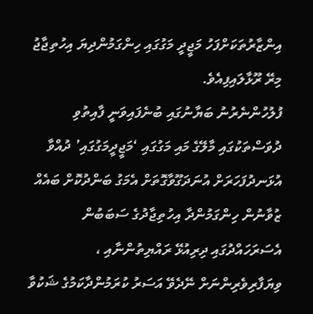އިންޒާރުތަކަށްފަހު މަޖީދީ މަގުގައި ހިންގަމުންދިޔަ އިހުތިޖާޖު މިރޭ ރޫޅާލައިފިއެވެ.
ފުލުހުންނެރުނު ބަޔާނުގައި ބުނެފައިވަނީ ފާއިތުވި ދުވަސްތަކުގައި މާލޭގެ މައި މަގުގައި ‘މަޖީދީމަގުގައި’ ދުއްވާ އުޅަނދުފަހަރަށް އުނަދަގޫވާގޮތަށް އެމަގު ބަންދުކޮށް ބައެއް ޒުވާނުން ހިންގަމުންދާ އިހުތިޖާދުގެ ސަބަބުން އެސަރަހައްދުގައި ދިރިއުޅޭ ރައްޔިތުންނާއި ، ވިޔަފާރިވެރިންނަށް ނޭދެވޭ އަސަރު ކުރަމުންދާކަމުގެ ޝަކުވާ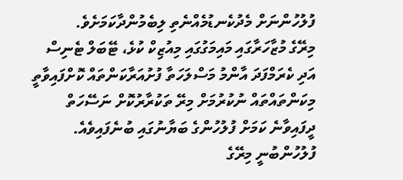ފުލުހުންނަށް މެދުކެނޑުމެއްނެތި ލިބެމުންދާކަމަށެވެ.
މިރޭގެ މުޒާހަރާގައި މައިމަގުގައި މިއުޒިކް ކުޅެ، ޓޭބަލް ޓެނިސް އަދި ކެރަމްފަދަ އާންމު މަސްލަހަތާ ފުށުއަރާކަންތައް ކޮށްފައިވާތީ މިކަންތައްތައް ނުކުރުމަށް މިރޭ ތަކުރާރުކޮށް ނަސޭހަތް ދީފައިވާނެ ކަމަށް ފުލުހުންގެ ބަޔާނުގައި ބުނެފައިވެއެ.
ފުލުހުންބުނީ މިރޭގެ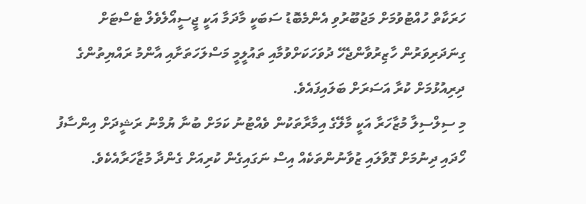ހަރަކާތް ހުއްޓުވުމަށް މަޖުބޫރުވި އެންމެބޮޑު ސަބަކީ މާދަމާ އަކީ ޖީސީއޯލެވެލް ޓެސްޓަށް ގިނަދަރިވަރުން ހާޒިރުވާންޖެހޭ ދުވަހަކަށްވުމާއި ތައުލީމީ މަސްލަހަތަށާއި އާންމު ރައްޔިތުންގެ ދިރިއުޅުމަށް ކުރާ އަސަރަށް ބަލައިފައެވެ.
މި ސިލްސިލާ މުޒާހަރާ އަކީ މާލޭގެ އިމާރާތަކުން ވެއްޓުނު ކަމަށް ބުނާ ޔުމްނު ރަޝީދަށް އިންސާފު ހޯދައި ދިނުމަށް ގޮވާލައި ޒުވާނުންތަކެއް އިސް ނަގައިގެން ކުރިއަށް ގެންދާ މުޒާހަރާއެކެވެ.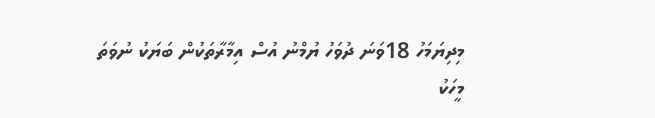މިދިޔަމަހު 18ވަނަ ދުވަހު ޔުމްނު އުސް އިމާރާތަކުން ބަޔަކު ނުވަތަ މީހަކު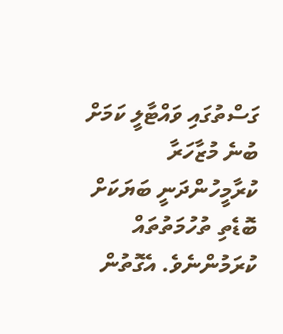ގަސްތުގައި ވައްޓާލީ ކަމަށް ބުނެ މުޒާހަރާ ކުރާމީހުންދަނީ ބަޔަކަށް ބޮޑެތި ތުހުމަތުތައް ކުރަމުންނެވެ. އެގޮތުން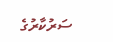ސަރުކާރުގެ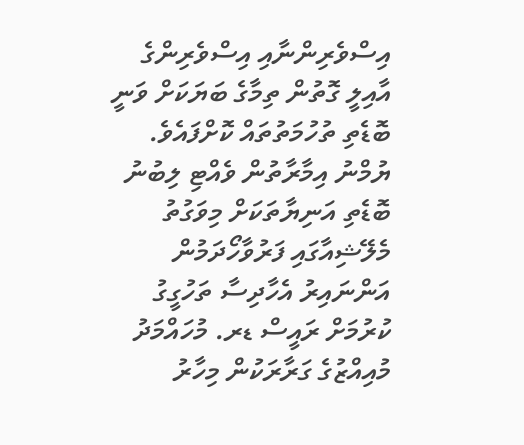އިސްވެރިންނާއި އިސްވެރިންގެ އާއިލީ ގޮތުން ތިމާގެ ބަޔަކަށް ވަނީ ބޮޑެތި ތުހުމަތުތައް ކޮށްފައެވެ.
ޔުމްނު އިމާރާތުން ވެއްޓި ލިބުނު ބޮޑެތި އަނިޔާތަކަށް މިވަގުތު މެލޭޝިއާގައި ފަރުވާހޯދަމުން އަންނައިރު އެހާދިސާ ތަހުގީގު ކުރުމަށް ރައީސް ޑރ. މުހައްމަދު މުއިއްޒުގެ ގަރާރަކުން މިހާރު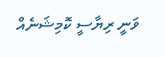ވަނީ ރިޔާސީ ކޮމިޝަނެއް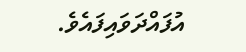އުފައްދަވައިފައެވެ.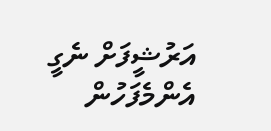އަރުޝީފަށް ނެގީ
އެންމެފަހުން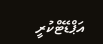އަޕްޑޭޓްކުރީ